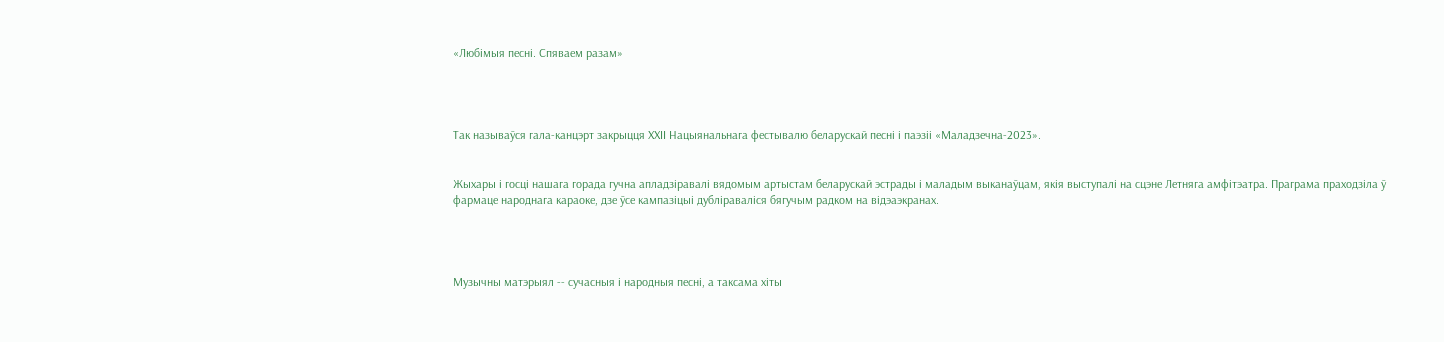«Любімыя песні. Спяваем разам»




Так называўся гала-канцэрт закрыцця ХХІІ Нацыянальнага фестывалю беларускай песні і паэзіі «Маладзечна-2023».


Жыхары і госці нашага горада гучна апладзіравалі вядомым артыстам беларускай эстрады і маладым выканаўцам, якія выступалі на сцэне Летняга амфітэатра. Праграма праходзіла ў фармаце народнага караоке, дзе ўсе кампазіцыі дубліраваліся бягучым радком на відэаэкранах.




Музычны матэрыял -- сучасныя і народныя песні, а таксама хіты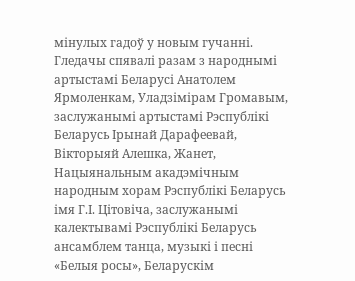мінулых гадоў у новым гучанні. Гледачы спявалі разам з народнымі артыстамі Беларусі Анатолем Ярмоленкам, Уладзімірам Громавым, заслужанымі артыстамі Рэспублікі Беларусь Ірынай Дарафеевай, Вікторыяй Алешка, Жанет, Нацыянальным акадэмічным народным хорам Рэспублікі Беларусь імя Г.І. Цітовіча, заслужанымі калектывамі Рэспублікі Беларусь ансамблем танца, музыкі і песні «Белыя росы», Беларускім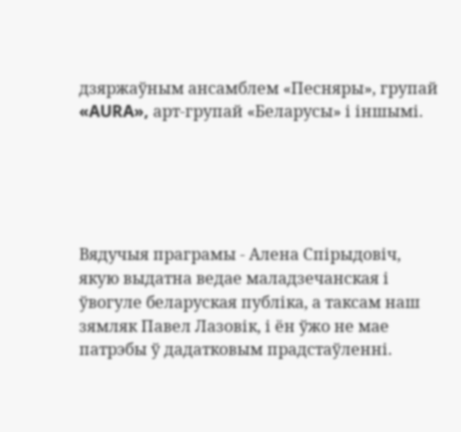дзяржаўным ансамблем «Песняры», групай «AURA», арт-групай «Беларусы» і іншымі.





Вядучыя праграмы - Алена Спірыдовіч, якую выдатна ведае маладзечанская і ўвогуле беларуская публіка, а таксам наш зямляк Павел Лазовік, і ён ўжо не мае патрэбы ў дадатковым прадстаўленні.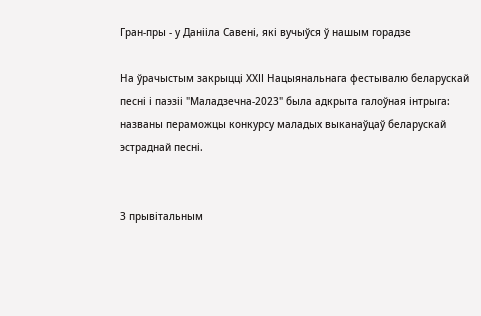Гран-пры - у Данііла Савені, які вучыўся ў нашым горадзе

На ўрачыстым закрыцці ХХІІ Нацыянальнага фестывалю беларускай песні і паэзіі "Маладзечна-2023" была адкрыта галоўная інтрыга: названы пераможцы конкурсу маладых выканаўцаў беларускай эстраднай песні.


З прывітальным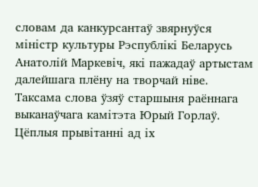словам да канкурсантаў звярнуўся міністр культуры Рэспублікі Беларусь Анатолій Маркевіч, які пажадаў артыстам далейшага плёну на творчай ніве. Таксама слова ўзяў старшыня раённага выканаўчага камітэта Юрый Горлаў. Цёплыя прывітанні ад іх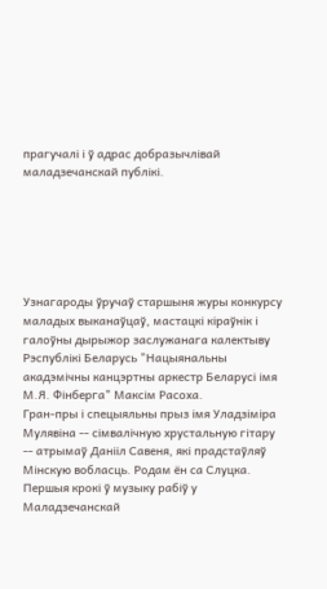прагучалі і ў адрас добразычлівай маладзечанскай публікі.






Узнагароды ўручаў старшыня журы конкурсу маладых выканаўцаў, мастацкі кіраўнік і галоўны дырыжор заслужанага калектыву Рэспублікі Беларусь "Нацыянальны акадэмічны канцэртны аркестр Беларусі імя М.Я. Фінберга" Максім Расоха.
Гран-пры і спецыяльны прыз імя Уладзіміра Мулявіна -- сімвалічную хрустальную гітару -- атрымаў Данііл Савеня, які прадстаўляў Мінскую вобласць. Родам ён са Слуцка. Першыя крокі ў музыку рабіў у Маладзечанскай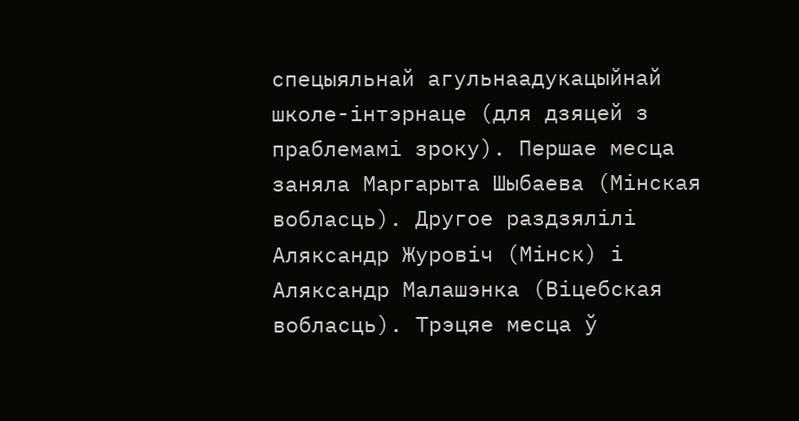спецыяльнай агульнаадукацыйнай школе-інтэрнаце (для дзяцей з праблемамі зроку). Першае месца заняла Маргарыта Шыбаева (Мінская вобласць). Другое раздзялілі Аляксандр Журовіч (Мінск) і Аляксандр Малашэнка (Віцебская вобласць). Трэцяе месца ў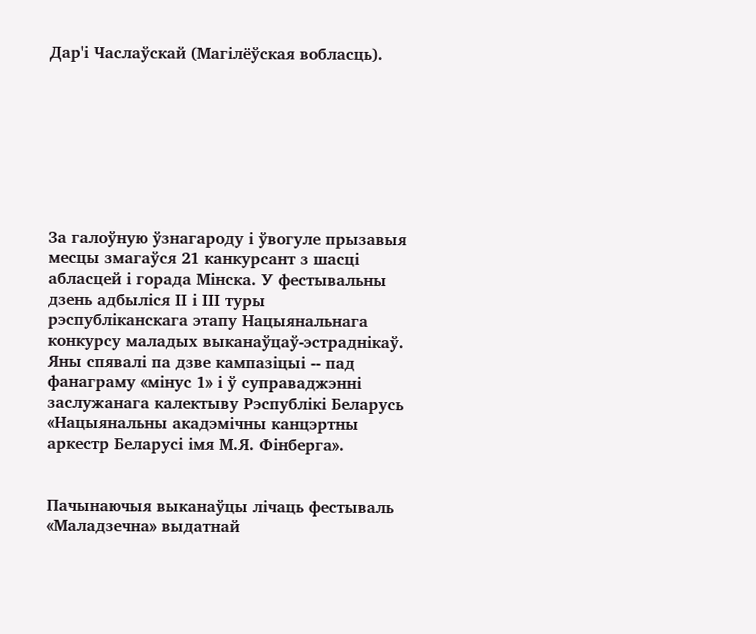Дар'і Часлаўскай (Магілёўская вобласць).








За галоўную ўзнагароду і ўвогуле прызавыя месцы змагаўся 21 канкурсант з шасці абласцей і горада Мінска. У фестывальны дзень адбыліся ІІ і ІІІ туры рэспубліканскага этапу Нацыянальнага конкурсу маладых выканаўцаў-эстраднікаў. Яны спявалі па дзве кампазіцыі -- пад фанаграму «мінус 1» і ў суправаджэнні заслужанага калектыву Рэспублікі Беларусь «Нацыянальны акадэмічны канцэртны аркестр Беларусі імя М.Я. Фінберга».


Пачынаючыя выканаўцы лічаць фестываль «Маладзечна» выдатнай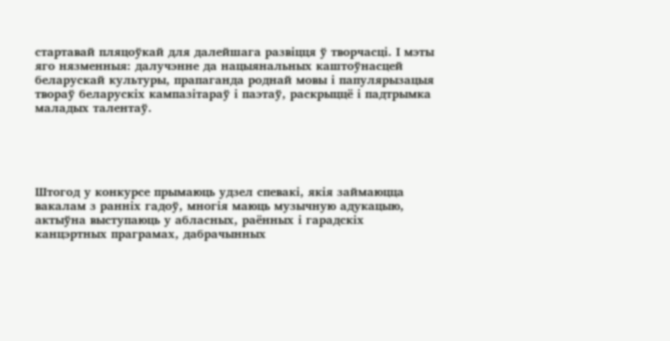стартавай пляцоўкай для далейшага развіцця ў творчасці. І мэты яго нязменныя: далучэнне да нацыянальных каштоўнасцей беларускай культуры, прапаганда роднай мовы і папулярызацыя твораў беларускіх кампазітараў і паэтаў, раскрыццё і падтрымка маладых талентаў.





Штогод у конкурсе прымаюць удзел спевакі, якія займаюцца вакалам з ранніх гадоў, многія маюць музычную адукацыю, актыўна выступаюць у абласных, раённых і гарадскіх канцэртных праграмах, дабрачынных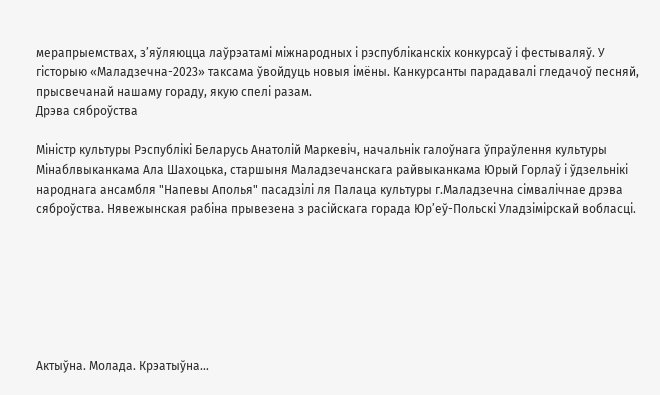мерапрыемствах, з’яўляюцца лаўрэатамі міжнародных і рэспубліканскіх конкурсаў і фестываляў. У гісторыю «Маладзечна-2023» таксама ўвойдуць новыя імёны. Канкурсанты парадавалі гледачоў песняй, прысвечанай нашаму гораду, якую спелі разам.
Дрэва сяброўства

Міністр культуры Рэспублікі Беларусь Анатолій Маркевіч, начальнік галоўнага ўпраўлення культуры Мінаблвыканкама Ала Шахоцька, старшыня Маладзечанскага райвыканкама Юрый Горлаў і ўдзельнікі народнага ансамбля "Напевы Аполья" пасадзілі ля Палаца культуры г.Маладзечна сімвалічнае дрэва сяброўства. Нявежынская рабіна прывезена з расійскага горада Юр’еў-Польскі Уладзімірскай вобласці.







Актыўна. Молада. Крэатыўна…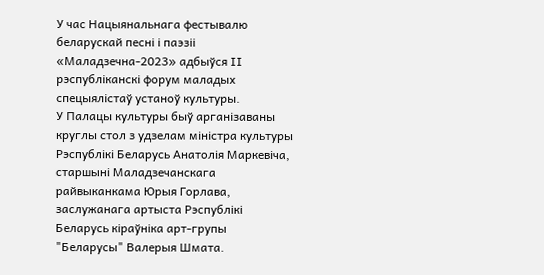У час Нацыянальнага фестывалю беларускай песні і паэзіі «Маладзечна-2023» адбыўся ІІ рэспубліканскі форум маладых спецыялістаў устаноў культуры.
У Палацы культуры быў арганізаваны круглы стол з удзелам міністра культуры Рэспублікі Беларусь Анатолія Маркевіча, старшыні Маладзечанскага райвыканкама Юрыя Горлава, заслужанага артыста Рэспублікі Беларусь кіраўніка арт-групы "Беларусы" Валерыя Шмата.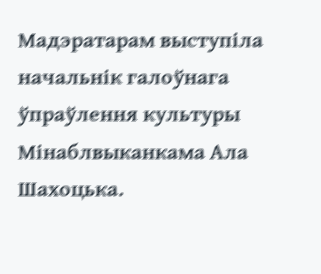Мадэратарам выступіла начальнік галоўнага ўпраўлення культуры Мінаблвыканкама Ала Шахоцька.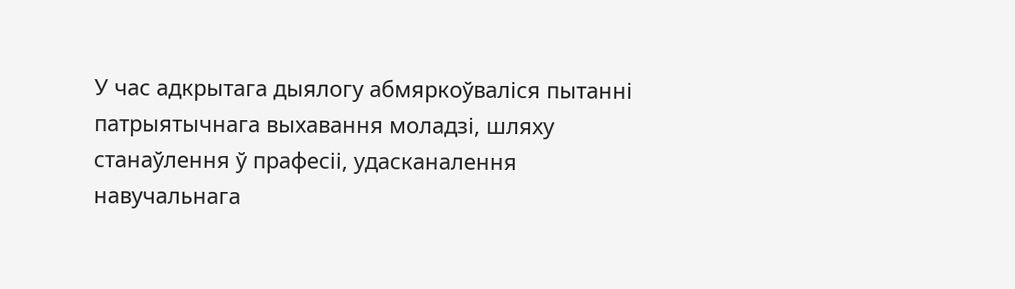У час адкрытага дыялогу абмяркоўваліся пытанні патрыятычнага выхавання моладзі, шляху станаўлення ў прафесіі, удасканалення навучальнага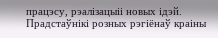працэсу, рэалізацыіі новых ідэй. Прадстаўнікі розных рэгіёнаў краіны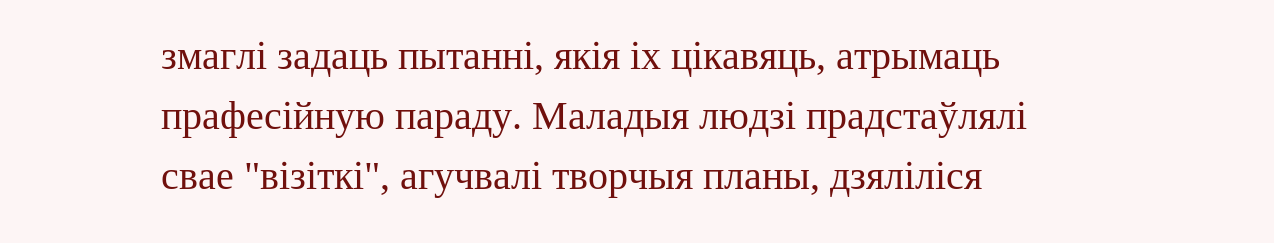змаглі задаць пытанні, якія іх цікавяць, атрымаць прафесійную параду. Маладыя людзі прадстаўлялі свае "візіткі", агучвалі творчыя планы, дзяліліся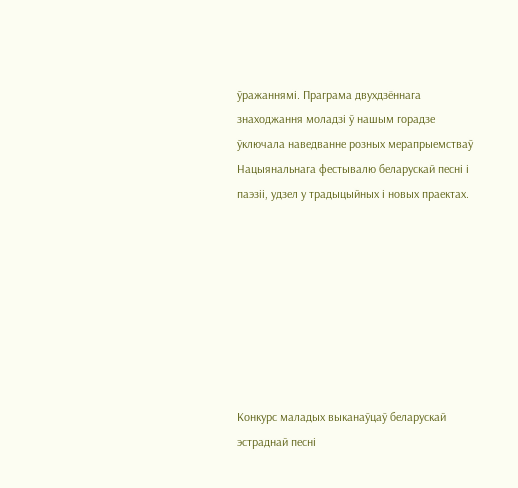ўражаннямі. Праграма двухдзённага знаходжання моладзі ў нашым горадзе ўключала наведванне розных мерапрыемстваў Нацыянальнага фестывалю беларускай песні і паэзіі, удзел у традыцыйных і новых праектах.








Конкурс маладых выканаўцаў беларускай эстраднай песні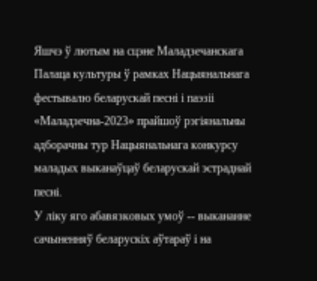Яшчэ ў лютым на сцэне Маладзечанскага Палаца культуры ў рамках Нацыянальнага фестывалю беларускай песні і паэзіі «Маладзечна-2023» прайшоў рэгіянальны адборачны тур Нацыянальнага конкурсу маладых выканаўцаў беларускай эстраднай песні.
У ліку яго абавязковых умоў -- выкананне сачыненняў беларускіх аўтараў і на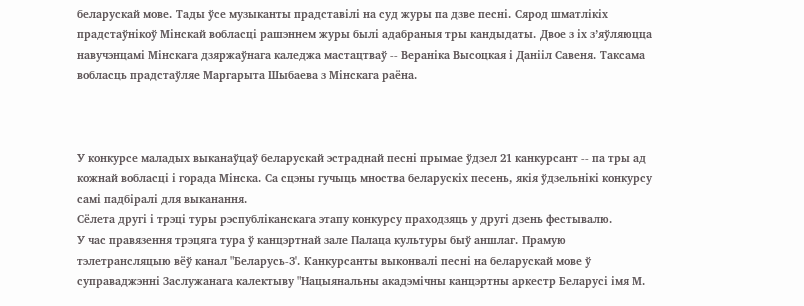беларускай мове. Тады ўсе музыканты прадставілі на суд журы па дзве песні. Сярод шматлікіх прадстаўнікоў Мінскай вобласці рашэннем журы былі адабраныя тры кандыдаты. Двое з іх з’яўляюцца навучэнцамі Мінскага дзяржаўнага каледжа мастацтваў -- Вераніка Высоцкая і Данііл Савеня. Таксама вобласць прадстаўляе Маргарыта Шыбаева з Мінскага раёна.



У конкурсе маладых выканаўцаў беларускай эстраднай песні прымае ўдзел 21 канкурсант -- па тры ад кожнай вобласці і горада Мінска. Са сцэны гучыць мноства беларускіх песень, якія ўдзельнікі конкурсу самі падбіралі для выканання.
Сёлета другі і трэці туры рэспубліканскага этапу конкурсу праходзяць у другі дзень фестывалю.
У час правязення трэцяга тура ў канцэртнай зале Палаца культуры быў аншлаг. Прамую тэлетрансляцыю вёў канал "Беларусь-3'. Канкурсанты выконвалі песні на беларускай мове ў суправаджэнні Заслужанага калектыву "Нацыянальны акадэмічны канцэртны аркестр Беларусі імя М.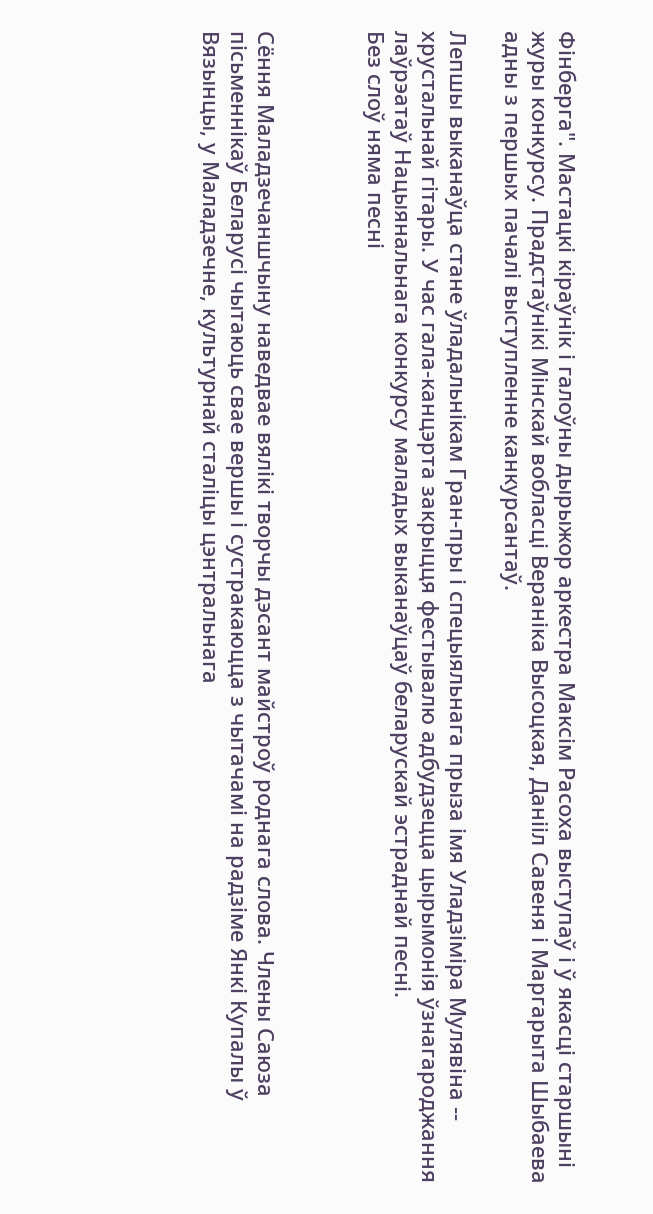Фінберга". Мастацкі кіраўнік і галоўны дырыжор аркестра Максім Расоха выступаў і ў якасці старшыні журы конкурсу. Прадстаўнікі Мінскай вобласці Вераніка Высоцкая, Данііл Савеня і Маргарыта Шыбаева адны з першых пачалі выступленне канкурсантаў.

Лепшы выканаўца стане ўладальнікам Гран-пры і спецыяльнага прыза імя Уладзіміра Мулявіна -- хрустальнай гітары. У час гала-канцэрта закрыцця фестывалю адбудзецца цырымонія ўзнагароджання лаўрэатаў Нацыянальнага конкурсу маладых выканаўцаў беларускай эстраднай песні.
Без слоў няма песні



Сёння Маладзечаншчыну наведвае вялікі творчы дэсант майстроў роднага слова. Члены Саюза пісьменнікаў Беларусі чытаюць свае вершы і сустракаюцца з чытачамі на радзіме Янкі Купалы ў Вязынцы, у Маладзечне, культурнай сталіцы цэнтральнага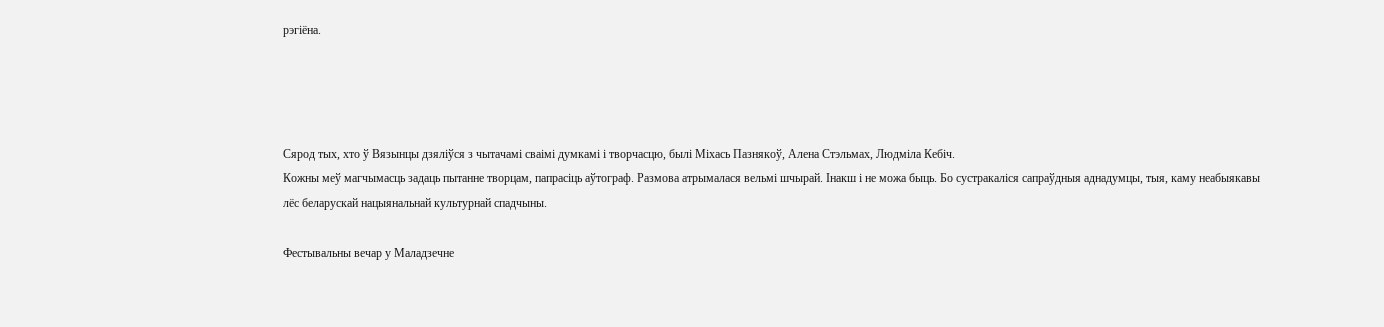рэгіёна.




Сярод тых, хто ў Вязынцы дзяліўся з чытачамі сваімі думкамі і творчасцю, былі Міхась Пазнякоў, Алена Стэльмах, Людміла Кебіч.
Кожны меў магчымасць задаць пытанне творцам, папрасіць аўтограф. Размова атрымалася вельмі шчырай. Інакш і не можа быць. Бо сустракаліся сапраўдныя аднадумцы, тыя, каму неабыякавы лёс беларускай нацыянальнай культурнай спадчыны.

Фестывальны вечар у Маладзечне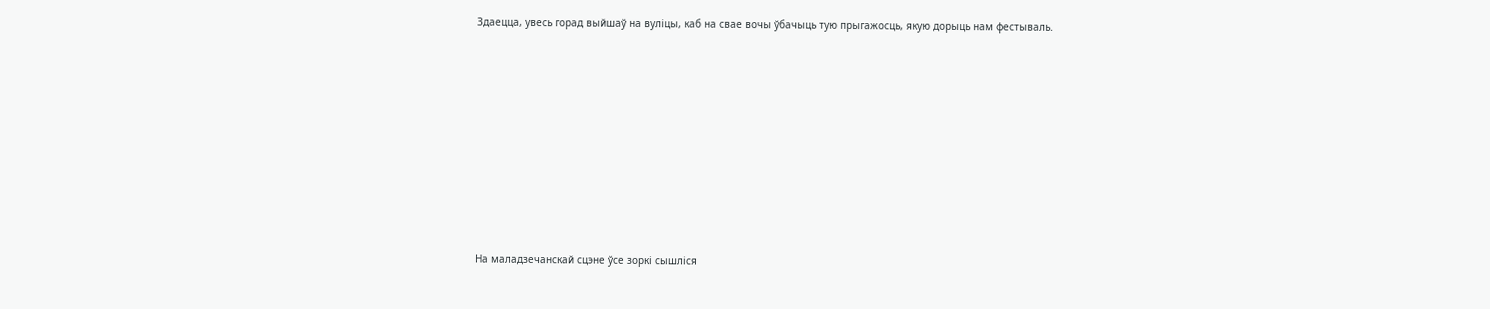Здаецца, увесь горад выйшаў на вуліцы, каб на свае вочы ўбачыць тую прыгажосць, якую дорыць нам фестываль.













На маладзечанскай сцэне ўсе зоркі сышліся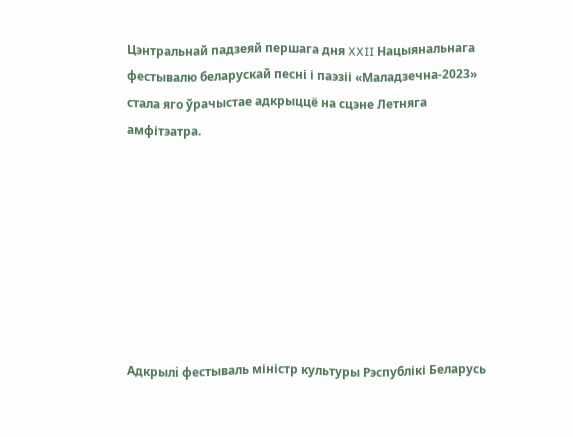Цэнтральнай падзеяй першага дня XXII Нацыянальнага фестывалю беларускай песні і паэзіі «Маладзечна-2023» стала яго ўрачыстае адкрыццё на сцэне Летняга амфітэатра.








Адкрылi фестываль міністр культуры Рэспублікі Беларусь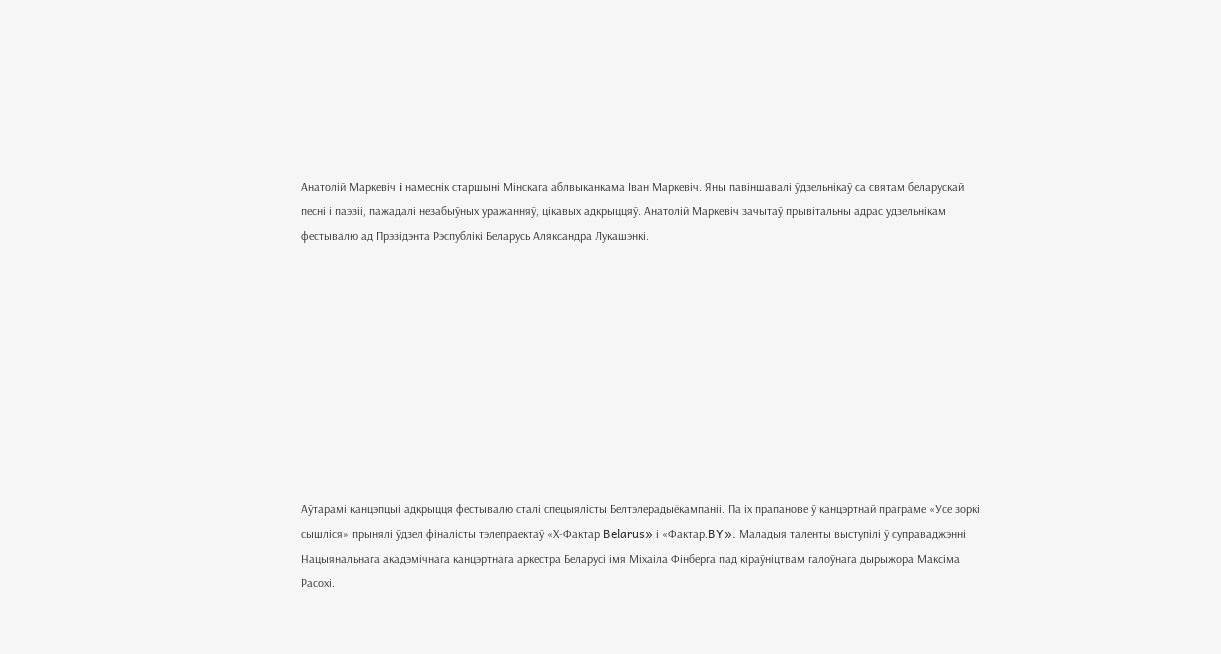Анатолій Маркевіч i намеснiк старшынi Мiнскага аблвыканкама Iван Маркевiч. Яны павіншавалi ўдзельнікаў са святам беларускай песні і паэзіі, пажадалi незабыўных уражанняў, цікавых адкрыццяў. Анатолій Маркевіч зачытаў прывітальны адрас удзельнікам фестывалю ад Прэзідэнта Рэспублікі Беларусь Аляксандра Лукашэнкі.










Аўтарамі канцэпцыі адкрыцця фестывалю сталі спецыялісты Белтэлерадыёкампаніі. Па іх прапанове ў канцэртнай праграме «Усе зоркі сышліся» прынялі ўдзел фіналісты тэлепраектаў «Х-Фактар Belarus» і «Фактар.BY». Маладыя таленты выступілі ў суправаджэнні Нацыянальнага акадэмічнага канцэртнага аркестра Беларусі імя Міхаіла Фінберга пад кіраўніцтвам галоўнага дырыжора Максіма Расохі.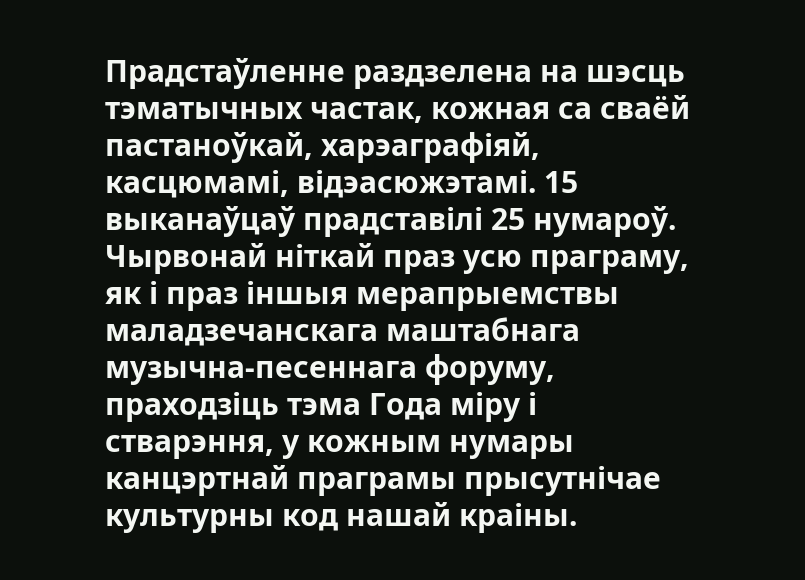Прадстаўленне раздзелена на шэсць тэматычных частак, кожная са сваёй пастаноўкай, харэаграфіяй, касцюмамі, відэасюжэтамі. 15 выканаўцаў прадставілі 25 нумароў. Чырвонай ніткай праз усю праграму, як і праз іншыя мерапрыемствы маладзечанскага маштабнага музычна-песеннага форуму, праходзіць тэма Года міру і стварэння, у кожным нумары канцэртнай праграмы прысутнічае культурны код нашай краіны.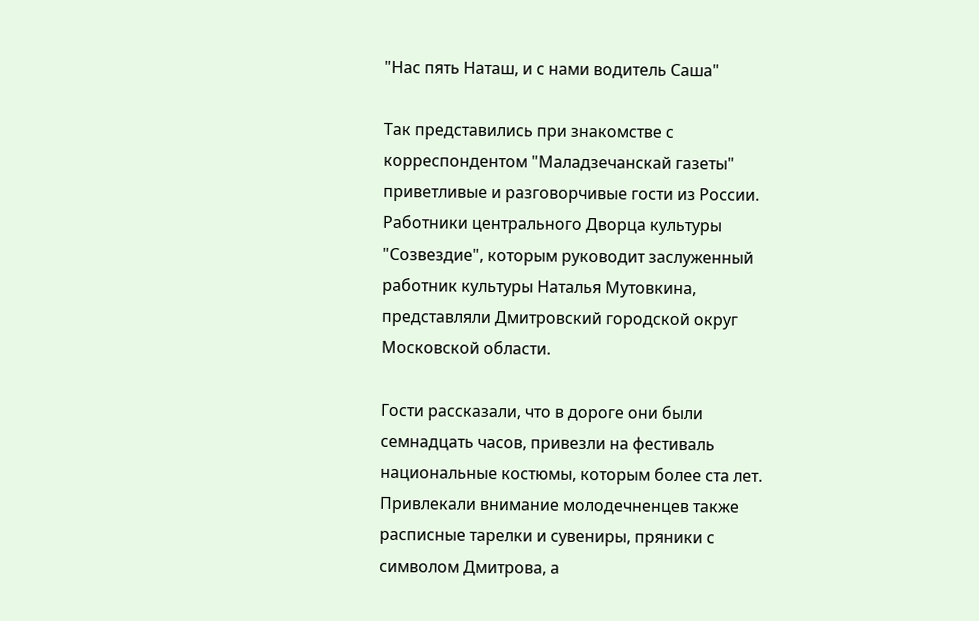"Нас пять Наташ, и с нами водитель Саша"

Так представились при знакомстве с корреспондентом "Маладзечанскай газеты" приветливые и разговорчивые гости из России. Работники центрального Дворца культуры "Созвездие", которым руководит заслуженный работник культуры Наталья Мутовкина, представляли Дмитровский городской округ Московской области.

Гости рассказали, что в дороге они были семнадцать часов, привезли на фестиваль национальные костюмы, которым более ста лет. Привлекали внимание молодечненцев также расписные тарелки и сувениры, пряники с символом Дмитрова, а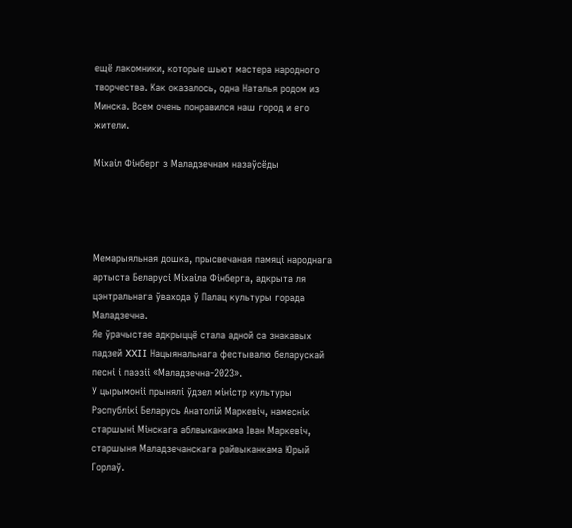ещё лакомники, которые шьют мастера народного творчества. Как оказалось, одна Наталья родом из Минска. Всем очень понравился наш город и его жители.

Міхаіл Фінберг з Маладзечнам назаўсёды




Мемарыяльная дошка, прысвечаная памяці народнага артыста Беларусі Міхаіла Фінберга, адкрыта ля цэнтральнага ўвахода ў Палац культуры горада Маладзечна.
Яе ўрачыстае адкрыццё стала адной са знакавых падзей XXII Нацыянальнага фестывалю беларускай песні і паэзіі «Маладзечна-2023».
У цырымоніі прынялі ўдзел міністр культуры Рэспублікі Беларусь Анатолій Маркевіч, намеснік старшыні Мінскага аблвыканкама Іван Маркевіч, старшыня Маладзечанскага райвыканкама Юрый Горлаў.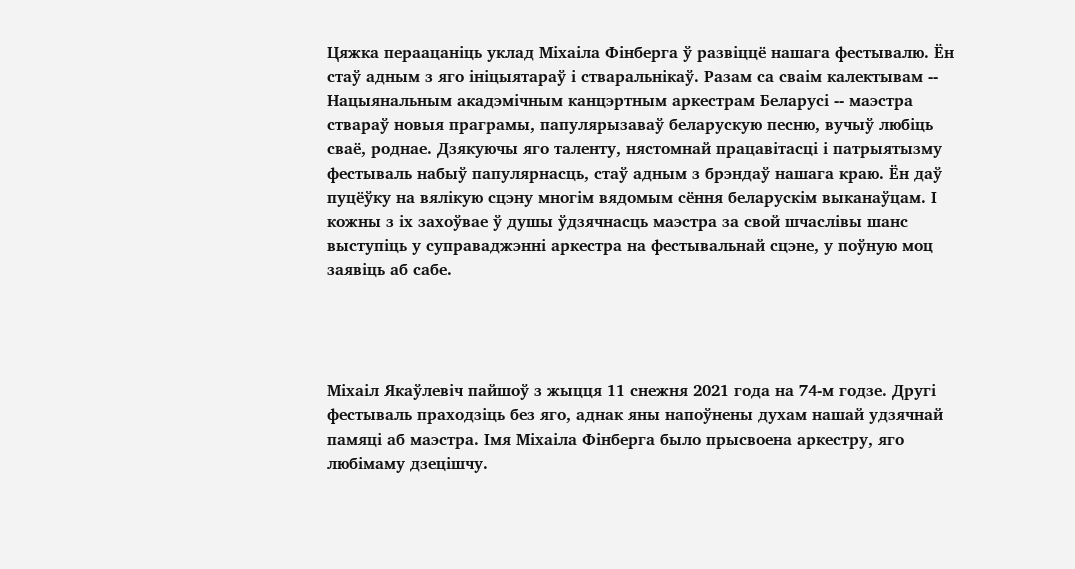Цяжка пераацаніць уклад Міхаіла Фінберга ў развіццё нашага фестывалю. Ён стаў адным з яго ініцыятараў і стваральнікаў. Разам са сваім калектывам -- Нацыянальным акадэмічным канцэртным аркестрам Беларусі -- маэстра ствараў новыя праграмы, папулярызаваў беларускую песню, вучыў любіць сваё, роднае. Дзякуючы яго таленту, нястомнай працавітасці і патрыятызму фестываль набыў папулярнасць, стаў адным з брэндаў нашага краю. Ён даў пуцёўку на вялікую сцэну многім вядомым сёння беларускім выканаўцам. І кожны з іх захоўвае ў душы ўдзячнасць маэстра за свой шчаслівы шанс выступіць у суправаджэнні аркестра на фестывальнай сцэне, у поўную моц заявіць аб сабе.




Міхаіл Якаўлевіч пайшоў з жыцця 11 снежня 2021 года на 74-м годзе. Другі фестываль праходзіць без яго, аднак яны напоўнены духам нашай удзячнай памяці аб маэстра. Імя Міхаіла Фінберга было прысвоена аркестру, яго любімаму дзецішчу.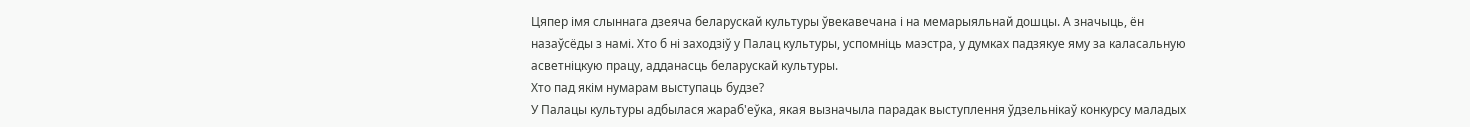Цяпер імя слыннага дзеяча беларускай культуры ўвекавечана і на мемарыяльнай дошцы. А значыць, ён назаўсёды з намі. Хто б ні заходзіў у Палац культуры, успомніць маэстра, у думках падзякуе яму за каласальную асветніцкую працу, адданасць беларускай культуры.
Хто пад якім нумарам выступаць будзе?
У Палацы культуры адбылася жараб'еўка, якая вызначыла парадак выступлення ўдзельнікаў конкурсу маладых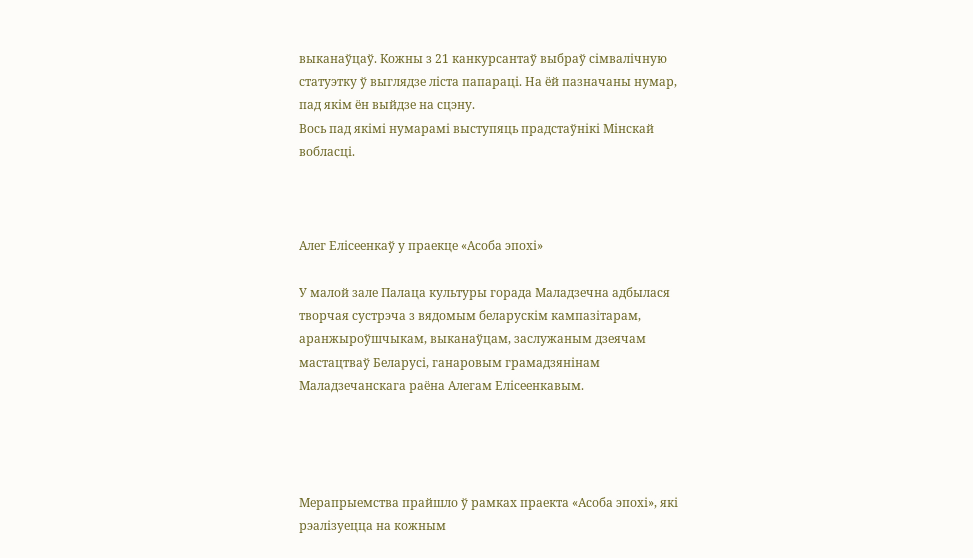выканаўцаў. Кожны з 21 канкурсантаў выбраў сімвалічную статуэтку ў выглядзе ліста папараці. На ёй пазначаны нумар, пад якім ён выйдзе на сцэну.
Вось пад якімі нумарамі выступяць прадстаўнікі Мінскай вобласці.



Алег Елісеенкаў у праекце «Асоба эпохі»

У малой зале Палаца культуры горада Маладзечна адбылася творчая сустрэча з вядомым беларускім кампазітарам, аранжыроўшчыкам, выканаўцам, заслужаным дзеячам мастацтваў Беларусі, ганаровым грамадзянінам Маладзечанскага раёна Алегам Елісеенкавым.




Мерапрыемства прайшло ў рамках праекта «Асоба эпохі», які рэалізуецца на кожным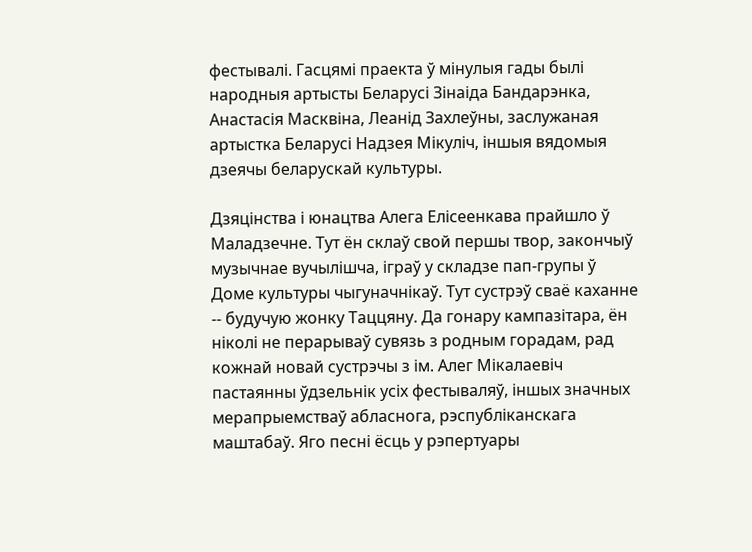фестывалі. Гасцямі праекта ў мінулыя гады былі народныя артысты Беларусі Зінаіда Бандарэнка, Анастасія Масквіна, Леанід Захлеўны, заслужаная артыстка Беларусі Надзея Мікуліч, іншыя вядомыя дзеячы беларускай культуры.

Дзяцінства і юнацтва Алега Елісеенкава прайшло ў Маладзечне. Тут ён склаў свой першы твор, закончыў музычнае вучылішча, іграў у складзе пап-групы ў Доме культуры чыгуначнікаў. Тут сустрэў сваё каханне -- будучую жонку Таццяну. Да гонару кампазітара, ён ніколі не перарываў сувязь з родным горадам, рад кожнай новай сустрэчы з ім. Алег Мікалаевіч пастаянны ўдзельнік усіх фестываляў, іншых значных мерапрыемстваў абласнога, рэспубліканскага маштабаў. Яго песні ёсць у рэпертуары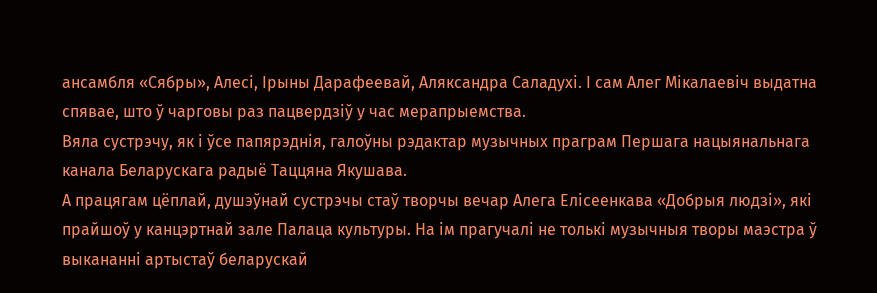ансамбля «Сябры», Алесі, Ірыны Дарафеевай, Аляксандра Саладухі. І сам Алег Мікалаевіч выдатна спявае, што ў чарговы раз пацвердзіў у час мерапрыемства.
Вяла сустрэчу, як і ўсе папярэднія, галоўны рэдактар музычных праграм Першага нацыянальнага канала Беларускага радыё Таццяна Якушава.
А працягам цёплай, душэўнай сустрэчы стаў творчы вечар Алега Елісеенкава «Добрыя людзі», які прайшоў у канцэртнай зале Палаца культуры. На ім прагучалі не толькі музычныя творы маэстра ў выкананні артыстаў беларускай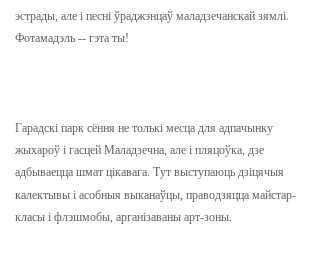эстрады, але і песні ўраджэнцаў маладзечанскай зямлі.
Фотамадэль -- гэта ты!



Гарадскі парк сёння не толькі месца для адпачынку жыхароў і гасцей Маладзечна, але і пляцоўка, дзе адбываецца шмат цікавага. Тут выступаюць дзіцячыя калектывы і асобныя выканаўцы, праводзяцца майстар-класы і флэшмобы, арганізаваны арт-зоны.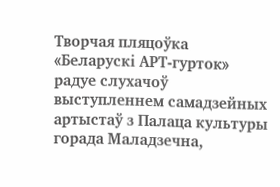Творчая пляцоўка «Беларускі АРТ-гурток» радуе слухачоў выступленнем самадзейных артыстаў з Палаца культуры горада Маладзечна,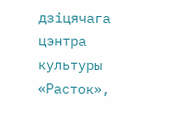дзіцячага цэнтра культуры «Расток»,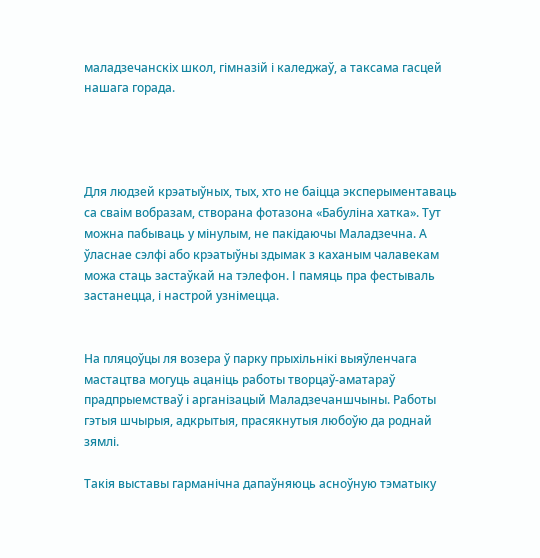маладзечанскіх школ, гімназій і каледжаў, а таксама гасцей нашага горада.




Для людзей крэатыўных, тых, хто не баіцца эксперыментаваць са сваім вобразам, створана фотазона «Бабуліна хатка». Тут можна пабываць у мінулым, не пакідаючы Маладзечна. А ўласнае сэлфі або крэатыўны здымак з каханым чалавекам можа стаць застаўкай на тэлефон. І памяць пра фестываль застанецца, і настрой узнімецца.


На пляцоўцы ля возера ў парку прыхільнікі выяўленчага мастацтва могуць ацаніць работы творцаў-аматараў прадпрыемстваў і арганізацый Маладзечаншчыны. Работы гэтыя шчырыя, адкрытыя, прасякнутыя любоўю да роднай зямлі.

Такія выставы гарманічна дапаўняюць асноўную тэматыку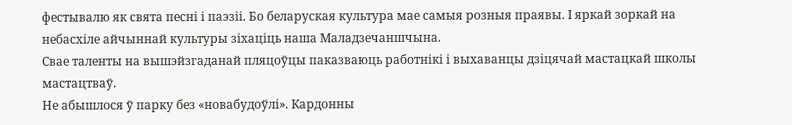фестывалю як свята песні і паэзіі. Бо беларуская культура мае самыя розныя праявы. І яркай зоркай на небасхіле айчыннай культуры зіхаціць наша Маладзечаншчына.
Свае таленты на вышэйзгаданай пляцоўцы паказваюць работнікі і выхаванцы дзіцячай мастацкай школы мастацтваў.
Не абышлося ў парку без «новабудоўлі». Кардонны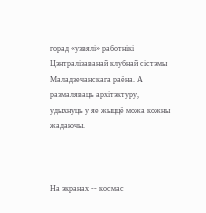горад «узвялі» работнікі Цэнтралізаванай клубнай сістэмы Маладзечанскага раёна. А размаляваць архітэктуру, удыхнуць у яе жыццё можа кожны жадаючы.



На экранах -- космас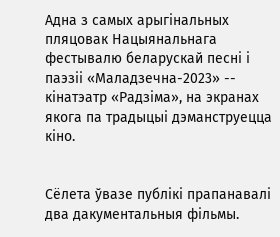Адна з самых арыгінальных пляцовак Нацыянальнага фестывалю беларускай песні і паэзіі «Маладзечна-2023» -- кінатэатр «Радзіма», на экранах якога па традыцыі дэманструецца кіно.


Сёлета ўвазе публікі прапанавалі два дакументальныя фільмы.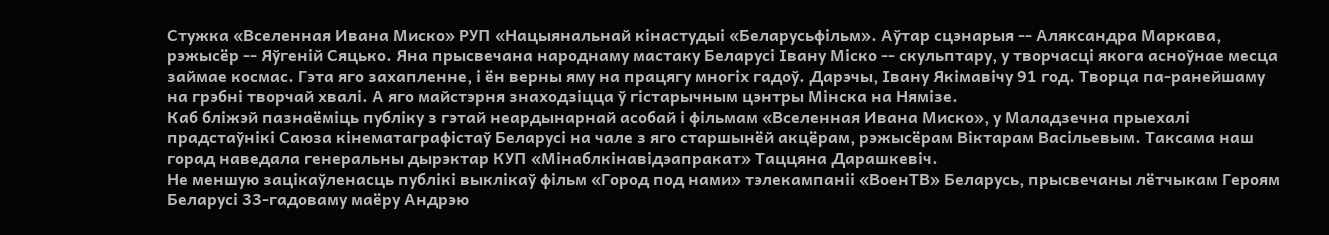Стужка «Вселенная Ивана Миско» РУП «Нацыянальнай кінастудыі «Беларусьфільм». Аўтар сцэнарыя -- Аляксандра Маркава, рэжысёр -- Яўгеній Сяцько. Яна прысвечана народнаму мастаку Беларусі Івану Міско -- скульптару, у творчасці якога асноўнае месца займае космас. Гэта яго захапленне, і ён верны яму на працягу многіх гадоў. Дарэчы, Івану Якімавічу 91 год. Творца па-ранейшаму на грэбні творчай хвалі. А яго майстэрня знаходзіцца ў гістарычным цэнтры Мінска на Нямізе.
Каб бліжэй пазнаёміць публіку з гэтай неардынарнай асобай і фільмам «Вселенная Ивана Миско», у Маладзечна прыехалі прадстаўнікі Саюза кінематаграфістаў Беларусі на чале з яго старшынёй акцёрам, рэжысёрам Віктарам Васільевым. Таксама наш горад наведала генеральны дырэктар КУП «Мінаблкінавідэапракат» Таццяна Дарашкевіч.
Не меншую зацікаўленасць публікі выклікаў фільм «Город под нами» тэлекампаніі «ВоенТВ» Беларусь, прысвечаны лётчыкам Героям Беларусі 33-гадоваму маёру Андрэю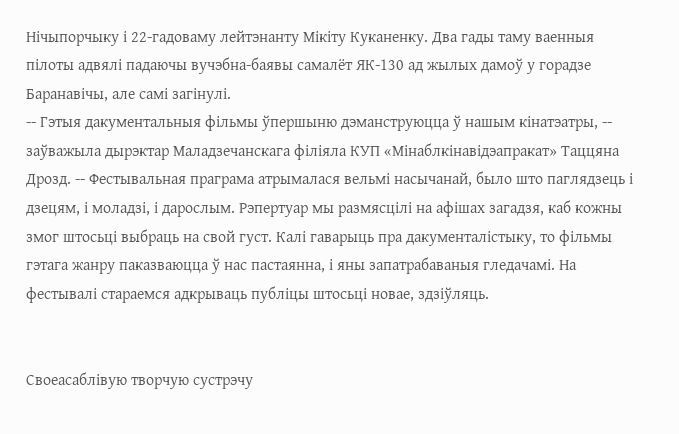Нічыпорчыку і 22-гадоваму лейтэнанту Мікіту Куканенку. Два гады таму ваенныя пілоты адвялі падаючы вучэбна-баявы самалёт ЯК-130 ад жылых дамоў у горадзе Баранавічы, але самі загінулі.
-- Гэтыя дакументальныя фільмы ўпершыню дэманструюцца ў нашым кінатэатры, -- заўважыла дырэктар Маладзечанскага філіяла КУП «Мінаблкінавідэапракат» Таццяна Дрозд. -- Фестывальная праграма атрымалася вельмі насычанай, было што паглядзець і дзецям, і моладзі, і дарослым. Рэпертуар мы размясцілі на афішах загадзя, каб кожны змог штосьці выбраць на свой густ. Калі гаварыць пра дакументалістыку, то фільмы гэтага жанру паказваюцца ў нас пастаянна, і яны запатрабаваныя гледачамі. На фестывалі стараемся адкрываць публіцы штосьці новае, здзіўляць.


Своеасаблівую творчую сустрэчу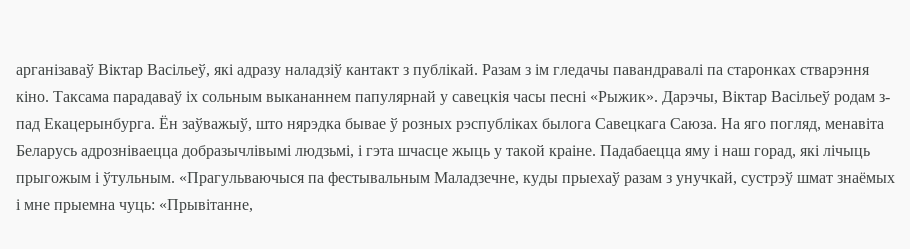арганізаваў Віктар Васільеў, які адразу наладзіў кантакт з публікай. Разам з ім гледачы павандравалі па старонках стварэння кіно. Таксама парадаваў іх сольным выкананнем папулярнай у савецкія часы песні «Рыжик». Дарэчы, Віктар Васільеў родам з-пад Екацерынбурга. Ён заўважыў, што нярэдка бывае ў розных рэспубліках былога Савецкага Саюза. На яго погляд, менавіта Беларусь адрозніваецца добразычлівымі людзьмі, і гэта шчасце жыць у такой краіне. Падабаецца яму і наш горад, які лічыць прыгожым і ўтульным. «Прагульваючыся па фестывальным Маладзечне, куды прыехаў разам з унучкай, сустрэў шмат знаёмых і мне прыемна чуць: «Прывітанне,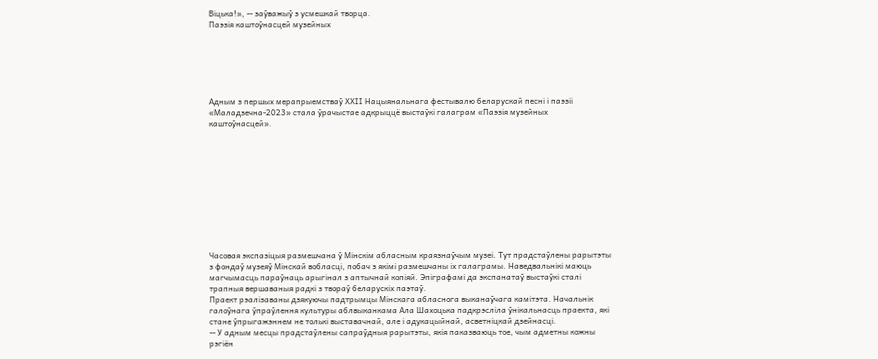Віцька!», -- заўважыў з усмешкай творца.
Паэзія каштоўнасцей музейных






Адным з першых мерапрыемстваў ХХII Нацыянальнага фестывалю беларускай песні і паэзіі «Маладзечна-2023» стала ўрачыстае адкрыццё выстаўкі галаграм «Паэзія музейных каштоўнасцей».











Часовая экспазіцыя размешчана ў Мінскім абласным краязнаўчым музеі. Тут прадстаўлены рарытэты з фондаў музеяў Мінскай вобласці, побач з якімі размешчаны іх галаграмы. Наведвальнікі маюць магчымасць параўнаць арыгінал з аптычнай копіяй. Эпіграфамі да экспанатаў выстаўкі сталі трапныя вершаваныя радкі з твораў беларускіх паэтаў.
Праект рэалізаваны дзякуючы падтрымцы Мінскага абласнога выканаўчага камітэта. Начальнік галоўнага ўпраўлення культуры аблвыканкама Ала Шахоцька падкрэсліла ўнікальнасць праекта, які стане ўпрыгажэннем не толькі выставачнай, але і адукацыйнай, асветніцкай дзейнасці.
-- У адным месцы прадстаўлены сапраўдныя рарытэты, якія паказваюць тое, чым адметны кожны рэгіён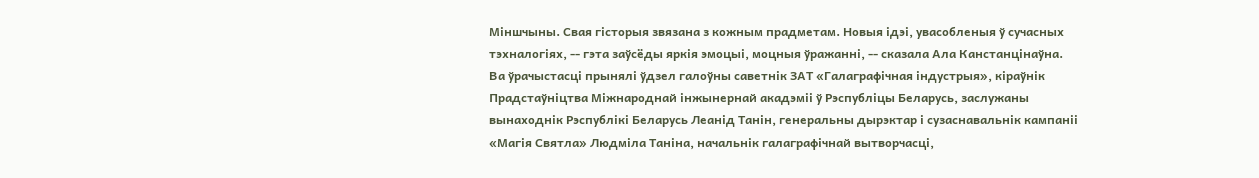Міншчыны. Свая гісторыя звязана з кожным прадметам. Новыя ідэі, увасобленыя ў сучасных тэхналогіях, -- гэта заўсёды яркія эмоцыі, моцныя ўражанні, -- сказала Ала Канстанцінаўна.
Ва ўрачыстасці прынялі ўдзел галоўны саветнік ЗАТ «Галаграфічная індустрыя», кіраўнік Прадстаўніцтва Міжнароднай інжынернай акадэміі ў Рэспубліцы Беларусь, заслужаны вынаходнік Рэспублікі Беларусь Леанід Танін, генеральны дырэктар і сузаснавальнік кампаніі «Магія Святла» Людміла Таніна, начальнік галаграфічнай вытворчасці,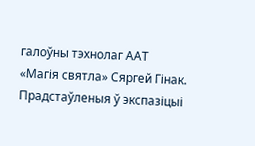галоўны тэхнолаг ААТ «Магія святла» Сяргей Гінак.
Прадстаўленыя ў экспазіцыі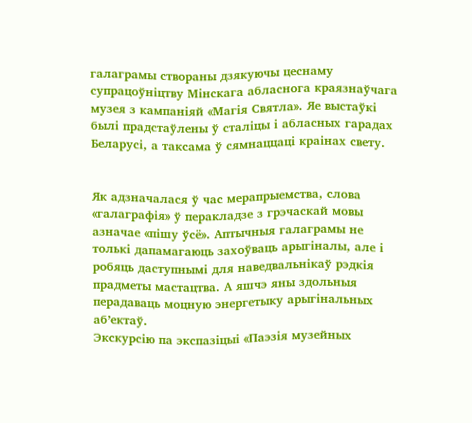галаграмы створаны дзякуючы цеснаму супрацоўніцтву Мінскага абласнога краязнаўчага музея з кампаніяй «Магія Святла». Яе выстаўкі былі прадстаўлены ў сталіцы і абласных гарадах Беларусі, а таксама ў сямнаццаці краінах свету.


Як адзначалася ў час мерапрыемства, слова «галаграфія» ў перакладзе з грэчаскай мовы азначае «пішу ўсё». Аптычныя галаграмы не толькі дапамагаюць захоўваць арыгіналы, але і робяць даступнымі для наведвальнікаў рэдкія прадметы мастацтва. А яшчэ яны здольныя перадаваць моцную энергетыку арыгінальных аб’ектаў.
Экскурсію па экспазіцыі «Паэзія музейных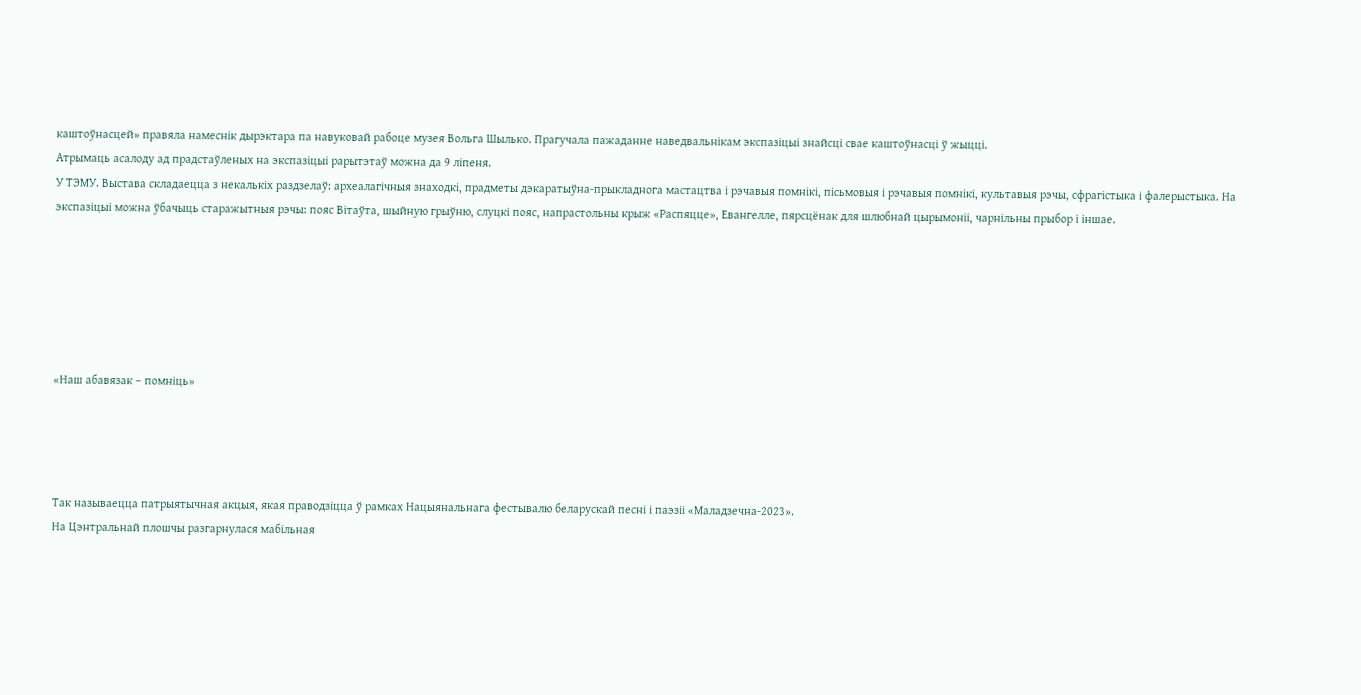каштоўнасцей» правяла намеснік дырэктара па навуковай рабоце музея Вольга Шылько. Прагучала пажаданне наведвальнікам экспазіцыі знайсці свае каштоўнасці ў жыцці.
Атрымаць асалоду ад прадстаўленых на экспазіцыі рарытэтаў можна да 9 ліпеня.
У ТЭМУ. Выстава складаецца з некалькіх раздзелаў: археалагічныя знаходкі, прадметы дэкаратыўна-прыкладнога мастацтва і рэчавыя помнікі, пісьмовыя і рэчавыя помнікі, культавыя рэчы, сфрагістыка і фалерыстыка. На экспазіцыі можна ўбачыць старажытныя рэчы: пояс Вітаўта, шыйную грыўню, слуцкі пояс, напрастольны крыж «Распяцце», Евангелле, пярсцёнак для шлюбнай цырымоніі, чарнільны прыбор і іншае.






«Наш абавязак – помніць»




Так называецца патрыятычная акцыя, якая праводзіцца ў рамках Нацыянальнага фестывалю беларускай песні і паэзіі «Маладзечна-2023».
На Цэнтральнай плошчы разгарнулася мабільная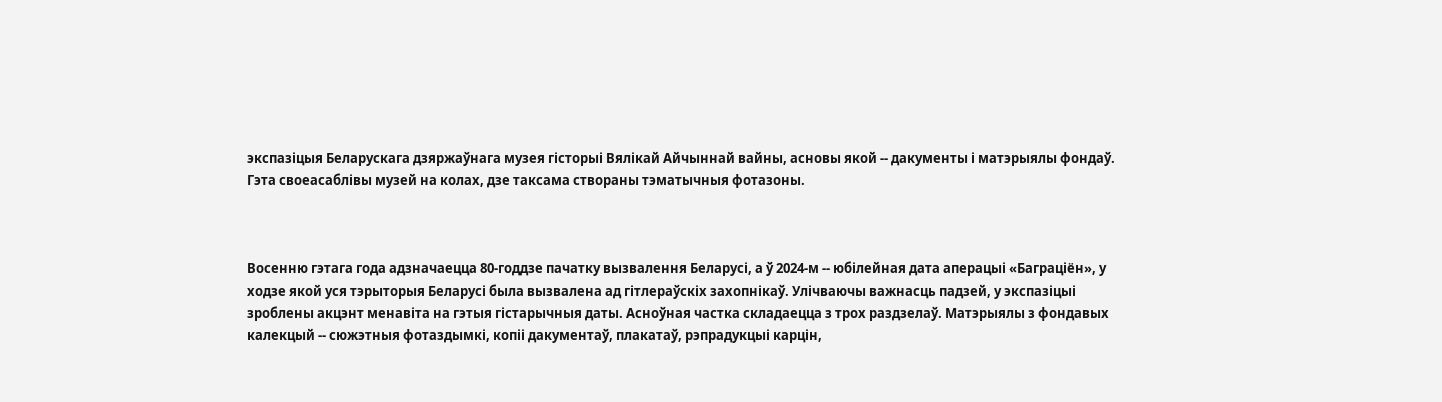экспазіцыя Беларускага дзяржаўнага музея гісторыі Вялікай Айчыннай вайны, асновы якой -- дакументы і матэрыялы фондаў. Гэта своеасаблівы музей на колах, дзе таксама створаны тэматычныя фотазоны.



Восенню гэтага года адзначаецца 80-годдзе пачатку вызвалення Беларусі, а ў 2024-м -- юбілейная дата аперацыі «Баграціён», у ходзе якой уся тэрыторыя Беларусі была вызвалена ад гітлераўскіх захопнікаў. Улічваючы важнасць падзей, у экспазіцыі зроблены акцэнт менавіта на гэтыя гістарычныя даты. Асноўная частка складаецца з трох раздзелаў. Матэрыялы з фондавых калекцый -- сюжэтныя фотаздымкі, копіі дакументаў, плакатаў, рэпрадукцыі карцін,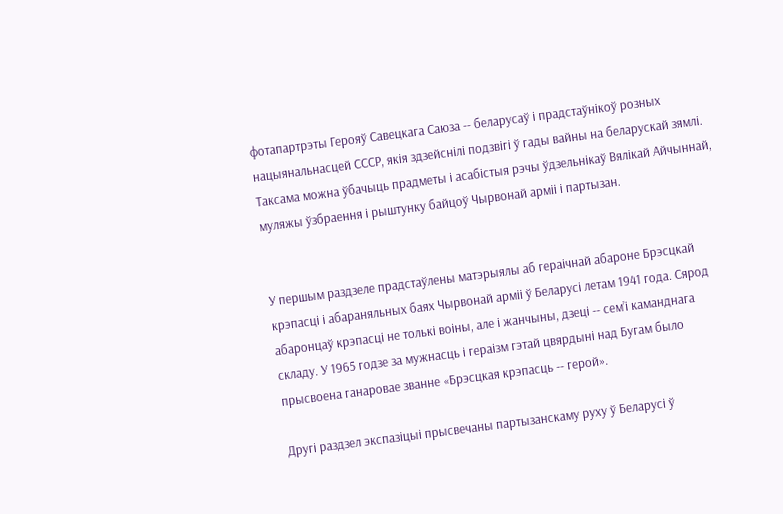фотапартрэты Герояў Савецкага Саюза -- беларусаў і прадстаўнікоў розных нацыянальнасцей СССР, якія здзейснілі подзвігі ў гады вайны на беларускай зямлі. Таксама можна ўбачыць прадметы і асабістыя рэчы ўдзельнікаў Вялікай Айчыннай, муляжы ўзбраення і рыштунку байцоў Чырвонай арміі і партызан.


У першым раздзеле прадстаўлены матэрыялы аб гераічнай абароне Брэсцкай крэпасці і абараняльных баях Чырвонай арміі ў Беларусі летам 1941 года. Сярод абаронцаў крэпасці не толькі воіны, але і жанчыны, дзеці -- сем’і каманднага складу. У 1965 годзе за мужнасць і гераізм гэтай цвярдыні над Бугам было прысвоена ганаровае званне «Брэсцкая крэпасць -- герой».

Другі раздзел экспазіцыі прысвечаны партызанскаму руху ў Беларусі ў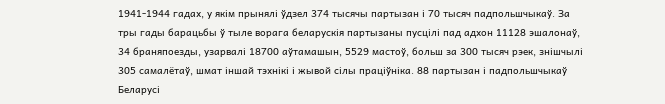1941-1944 гадах, у якім прынялі ўдзел 374 тысячы партызан і 70 тысяч падпольшчыкаў. За тры гады барацьбы ў тыле ворага беларускія партызаны пусцілі пад адхон 11128 эшалонаў, 34 браняпоезды, узарвалі 18700 аўтамашын, 5529 мастоў, больш за 300 тысяч рэек, знішчылі 305 самалётаў, шмат іншай тэхнікі і жывой сілы праціўніка. 88 партызан і падпольшчыкаў Беларусі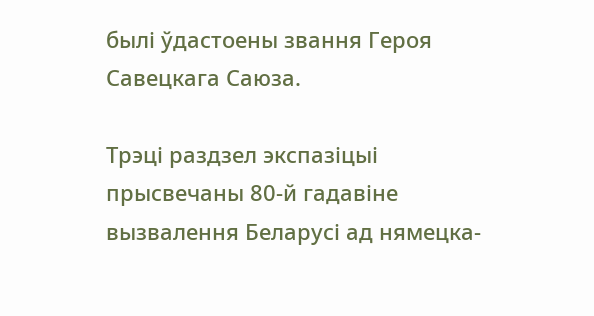былі ўдастоены звання Героя Савецкага Саюза.

Трэці раздзел экспазіцыі прысвечаны 80-й гадавіне вызвалення Беларусі ад нямецка-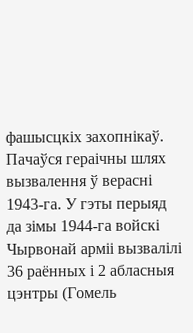фашысцкіх захопнікаў. Пачаўся гераічны шлях вызвалення ў верасні 1943-га. У гэты перыяд да зімы 1944-га войскі Чырвонай арміі вызвалілі 36 раённых і 2 абласныя цэнтры (Гомель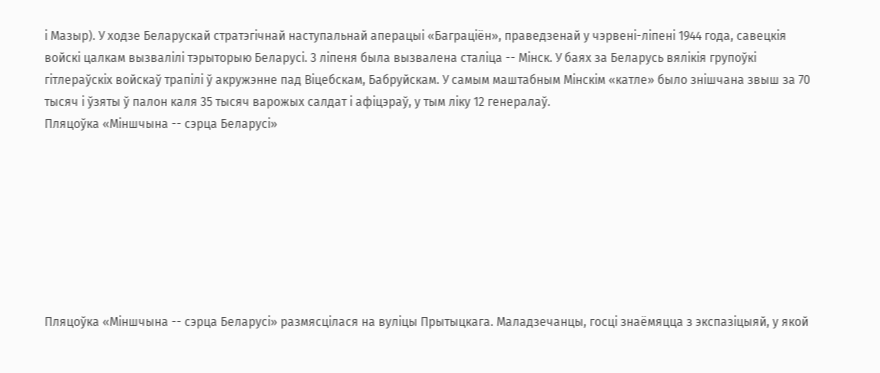і Мазыр). У ходзе Беларускай стратэгічнай наступальнай аперацыі «Баграціён», праведзенай у чэрвені-ліпені 1944 года, савецкія войскі цалкам вызвалілі тэрыторыю Беларусі. 3 ліпеня была вызвалена сталіца -- Мінск. У баях за Беларусь вялікія групоўкі гітлераўскіх войскаў трапілі ў акружэнне пад Віцебскам, Бабруйскам. У самым маштабным Мінскім «катле» было знішчана звыш за 70 тысяч і ўзяты ў палон каля 35 тысяч варожых салдат і афіцэраў, у тым ліку 12 генералаў.
Пляцоўка «Міншчына -- сэрца Беларусі»








Пляцоўка «Міншчына -- сэрца Беларусі» размясцілася на вуліцы Прытыцкага. Маладзечанцы, госці знаёмяцца з экспазіцыяй, у якой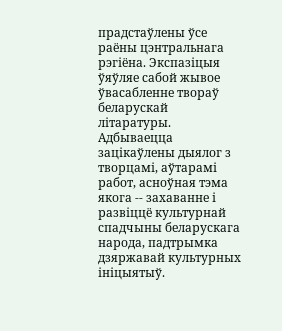прадстаўлены ўсе раёны цэнтральнага рэгіёна. Экспазіцыя ўяўляе сабой жывое ўвасабленне твораў беларускай літаратуры. Адбываецца зацікаўлены дыялог з творцамі, аўтарамі работ, асноўная тэма якога -- захаванне і развіццё культурнай спадчыны беларускага народа, падтрымка дзяржавай культурных ініцыятыў.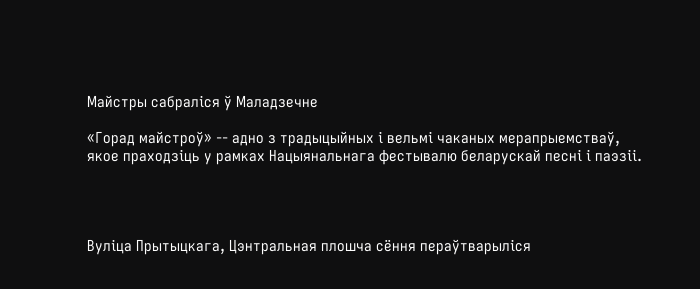Майстры сабраліся ў Маладзечне

«Горад майстроў» -- адно з традыцыйных і вельмі чаканых мерапрыемстваў, якое праходзіць у рамках Нацыянальнага фестывалю беларускай песні і паэзіі.




Вуліца Прытыцкага, Цэнтральная плошча сёння пераўтварыліся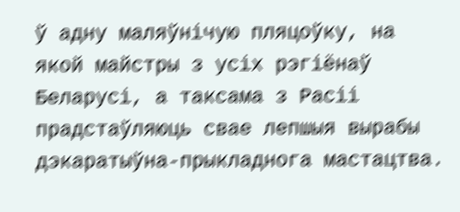ў адну маляўнічую пляцоўку, на якой майстры з усіх рэгіёнаў Беларусі, а таксама з Расіі прадстаўляюць свае лепшыя вырабы дэкаратыўна-прыкладнога мастацтва.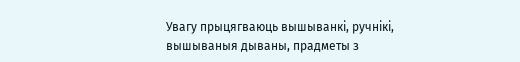Увагу прыцягваюць вышыванкі, ручнікі, вышываныя дываны, прадметы з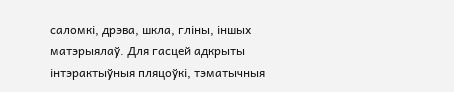саломкі, дрэва, шкла, гліны, іншых матэрыялаў. Для гасцей адкрыты інтэрактыўныя пляцоўкі, тэматычныя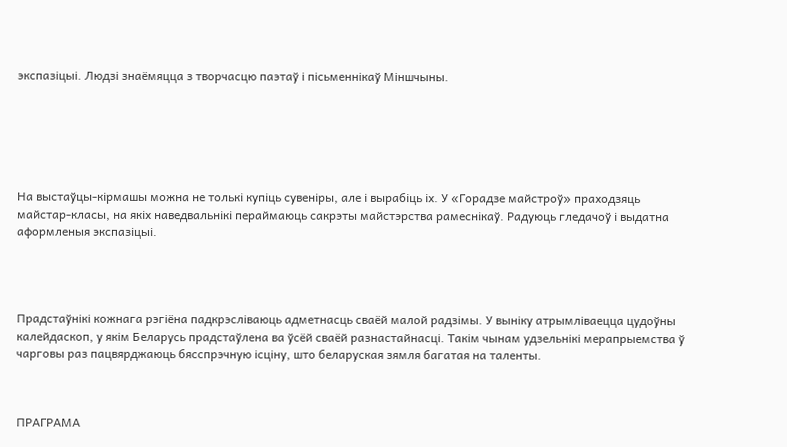экспазіцыі. Людзі знаёмяцца з творчасцю паэтаў і пісьменнікаў Міншчыны.






На выстаўцы-кірмашы можна не толькі купіць сувеніры, але і вырабіць іх. У «Горадзе майстроў» праходзяць майстар-класы, на якіх наведвальнікі пераймаюць сакрэты майстэрства рамеснікаў. Радуюць гледачоў і выдатна аформленыя экспазіцыі.




Прадстаўнікі кожнага рэгіёна падкрэсліваюць адметнасць сваёй малой радзімы. У выніку атрымліваецца цудоўны калейдаскоп, у якім Беларусь прадстаўлена ва ўсёй сваёй разнастайнасці. Такім чынам удзельнікі мерапрыемства ў чарговы раз пацвярджаюць бясспрэчную ісціну, што беларуская зямля багатая на таленты.



ПРАГРАМА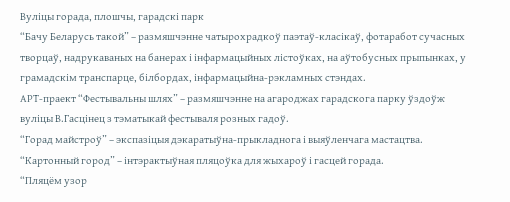Вуліцы горада, плошчы, гарадскі парк
“Бачу Беларусь такой” – размяшчэнне чатырохрадкоў паэтаў-класікаў, фотаработ сучасных творцаў, надрукаваных на банерах і інфармацыйных лістоўках, на аўтобусных прыпынках, у грамадскім транспарце, білбордах, інфармацыйна-рэкламных стэндах.
АРТ-праект “Фестывальны шлях” – размяшчэнне на агароджах гарадскога парку ўздоўж вуліцы В.Гасцінец з тэматыкай фестываля розных гадоў.
“Горад майстроў” – экспазіцыя дэкаратыўна-прыкладнога і выяўленчага мастацтва.
“Картонный город” – інтэрактыўная пляцоўка для жыхароў і гасцей горада.
“Пляцём узор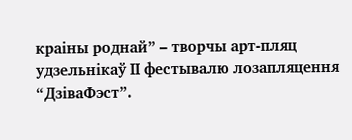краіны роднай” – творчы арт-пляц удзельнікаў ІІ фестывалю лозапляцення “ДзіваФэст”.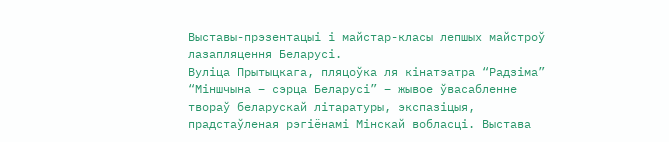Выставы-прэзентацыі і майстар-класы лепшых майстроў лазапляцення Беларусі.
Вуліца Прытыцкага, пляцоўка ля кінатэатра “Радзіма”
“Міншчына – сэрца Беларусі” – жывое ўвасабленне твораў беларускай літаратуры, экспазіцыя, прадстаўленая рэгіёнамі Мінскай вобласці. Выстава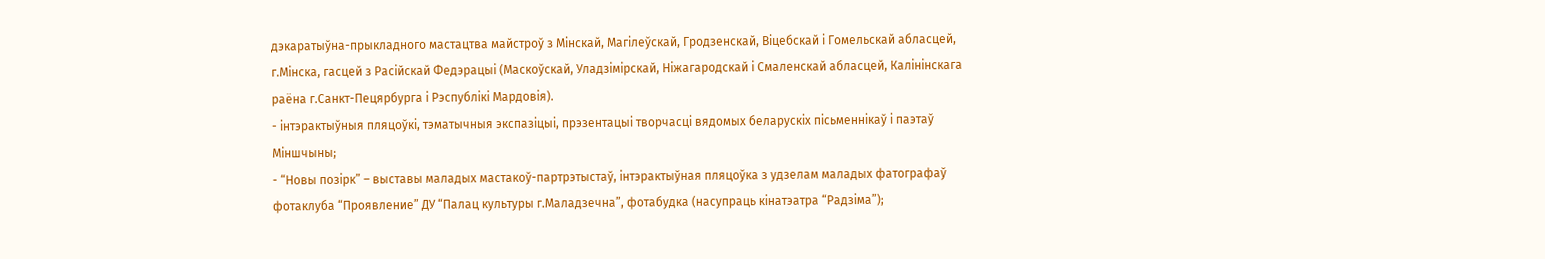дэкаратыўна-прыкладного мастацтва майстроў з Мінскай, Магілеўскай, Гродзенскай, Віцебскай і Гомельскай абласцей, г.Мінска, гасцей з Расійскай Федэрацыі (Маскоўскай, Уладзімірскай, Ніжагародскай і Смаленскай абласцей, Калінінскага раёна г.Санкт-Пецярбурга і Рэспублікі Мардовія).
- інтэрактыўныя пляцоўкі, тэматычныя экспазіцыі, прэзентацыі творчасці вядомых беларускіх пісьменнікаў і паэтаў Міншчыны;
- “Новы позірк” – выставы маладых мастакоў-партрэтыстаў, інтэрактыўная пляцоўка з удзелам маладых фатографаў фотаклуба “Проявление” ДУ “Палац культуры г.Маладзечна”, фотабудка (насупраць кінатэатра “Радзіма”);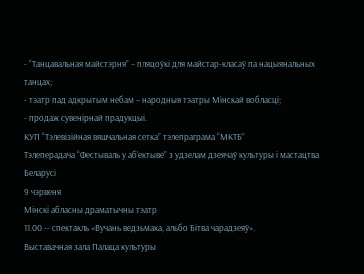- “Танцавальная майстэрня” – пляцоўкі для майстар-класаў па нацыянальных танцах;
- тэатр пад адкрытым небам – народныя тэатры Мінскай вобласці;
- продаж сувенірнай прадукцыі.
КУП “Тэлевізійная вяшчальная сетка” тэлепраграма “МКТБ”
Тэлеперадача “Фестываль у аб’ектыве” з удзелам дзеячаў культуры і мастацтва Беларусі
9 чэрвеня
Мінскі абласны драматычны тэатр
11.00 -- спектакль «Вучань ведзьмака, альбо Бітва чарадзеяў».
Выставачная зала Палаца культуры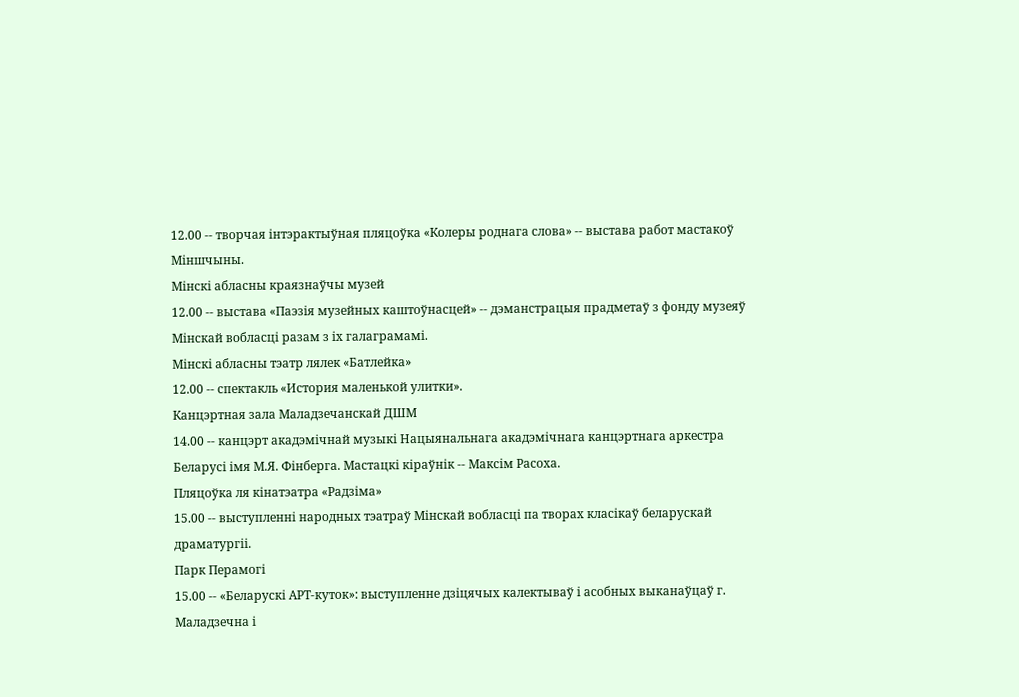12.00 -- творчая інтэрактыўная пляцоўка «Колеры роднага слова» -- выстава работ мастакоў Міншчыны.
Мінскі абласны краязнаўчы музей
12.00 -- выстава «Паэзія музейных каштоўнасцей» -- дэманстрацыя прадметаў з фонду музеяў Мінскай вобласці разам з іх галаграмамі.
Мінскі абласны тэатр лялек «Батлейка»
12.00 -- спектакль «История маленькой улитки».
Канцэртная зала Маладзечанскай ДШМ
14.00 -- канцэрт акадэмічнай музыкі Нацыянальнага акадэмічнага канцэртнага аркестра Беларусі імя М.Я. Фінберга. Мастацкі кіраўнік -- Максім Расоха.
Пляцоўка ля кінатэатра «Радзіма»
15.00 -- выступленні народных тэатраў Мінскай вобласці па творах класікаў беларускай драматургіі.
Парк Перамогі
15.00 -- «Беларускі АРТ-куток»: выступленне дзіцячых калектываў і асобных выканаўцаў г. Маладзечна і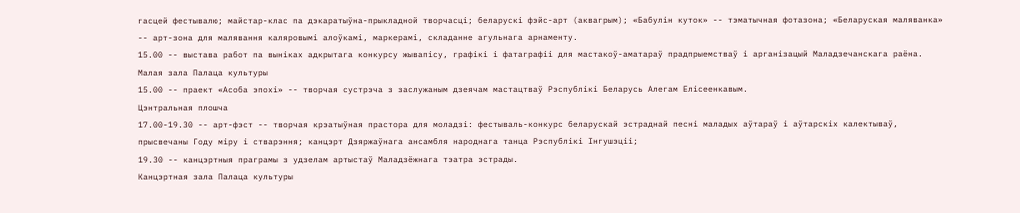гасцей фестывалю; майстар-клас па дэкаратыўна-прыкладной творчасці; беларускі фэйс-арт (аквагрым); «Бабулін куток» -- тэматычная фотазона; «Беларуская маляванка» -- арт-зона для малявання каляровымі алоўкамі, маркерамі, складанне агульнага арнаменту.
15.00 -- выстава работ па выніках адкрытага конкурсу жывапісу, графікі і фатаграфіі для мастакоў-аматараў прадпрыемстваў і арганізацый Маладзечанскага раёна.
Малая зала Палаца культуры
15.00 -- праект «Асоба эпохі» -- творчая сустрэча з заслужаным дзеячам мастацтваў Рэспублікі Беларусь Алегам Елісеенкавым.
Цэнтральная плошча
17.00-19.30 -- арт-фэст -- творчая крэатыўная прастора для моладзі: фестываль-конкурс беларускай эстраднай песні маладых аўтараў і аўтарскіх калектываў, прысвечаны Году міру і стварэння; канцэрт Дзяржаўнага ансамбля народнага танца Рэспублікі Інгушэціі;
19.30 -- канцэртныя праграмы з удзелам артыстаў Маладзёжнага тэатра эстрады.
Канцэртная зала Палаца культуры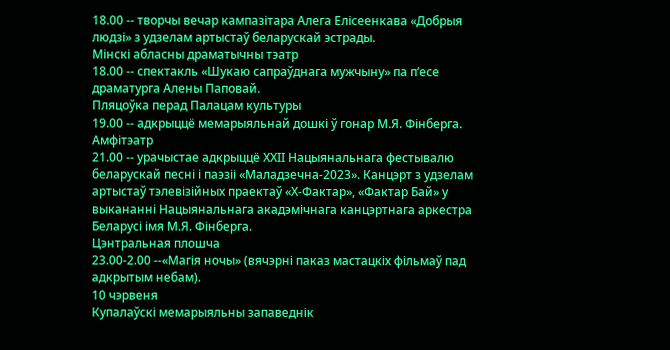18.00 -- творчы вечар кампазітара Алега Елісеенкава «Добрыя людзі» з удзелам артыстаў беларускай эстрады.
Мінскі абласны драматычны тэатр
18.00 -- спектакль «Шукаю сапраўднага мужчыну» па п’есе драматурга Алены Паповай.
Пляцоўка перад Палацам культуры
19.00 -- адкрыццё мемарыяльнай дошкі ў гонар М.Я. Фінберга.
Амфітэатр
21.00 -- урачыстае адкрыццё ХХII Нацыянальнага фестывалю беларускай песні і паэзіі «Маладзечна-2023». Канцэрт з удзелам артыстаў тэлевізійных праектаў «Х-Фактар», «Фактар Бай» у выкананні Нацыянальнага акадэмічнага канцэртнага аркестра Беларусі імя М.Я. Фінберга.
Цэнтральная плошча
23.00-2.00 --«Магія ночы» (вячэрні паказ мастацкіх фільмаў пад адкрытым небам).
10 чэрвеня
Купалаўскі мемарыяльны запаведнік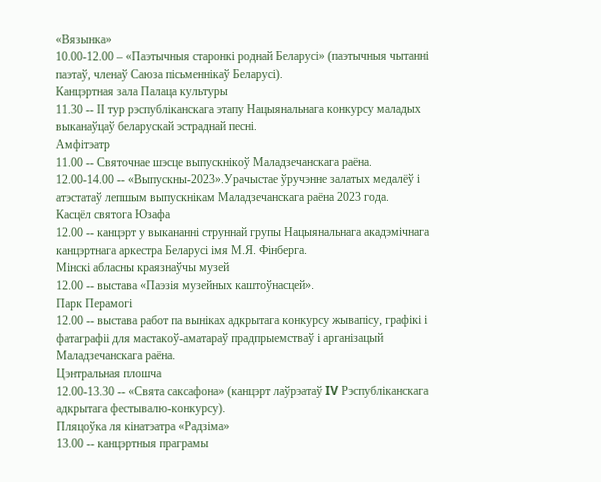«Вязынка»
10.00-12.00 – «Паэтычныя старонкі роднай Беларусі» (паэтычныя чытанні паэтаў, членаў Саюза пісьменнікаў Беларусі).
Канцэртная зала Палаца культуры
11.30 -- ІІ тур рэспубліканскага этапу Нацыянальнага конкурсу маладых выканаўцаў беларускай эстраднай песні.
Амфітэатр
11.00 -- Святочнае шэсце выпускнікоў Маладзечанскага раёна.
12.00-14.00 -- «Выпускны-2023».Урачыстае ўручэнне залатых медалёў і атэстатаў лепшым выпускнікам Маладзечанскага раёна 2023 года.
Касцёл святога Юзафа
12.00 -- канцэрт у выкананні струннай групы Нацыянальнага акадэмічнага канцэртнага аркестра Беларусі імя М.Я. Фінберга.
Мінскі абласны краязнаўчы музей
12.00 -- выстава «Паэзія музейных каштоўнасцей».
Парк Перамогі
12.00 -- выстава работ па выніках адкрытага конкурсу жывапісу, графікі і фатаграфіі для мастакоў-аматараў прадпрыемстваў і арганізацый Маладзечанскага раёна.
Цэнтральная плошча
12.00-13.30 -- «Свята саксафона» (канцэрт лаўрэатаў IV Рэспубліканскага адкрытага фестывалю-конкурсу).
Пляцоўка ля кінатэатра «Радзіма»
13.00 -- канцэртныя праграмы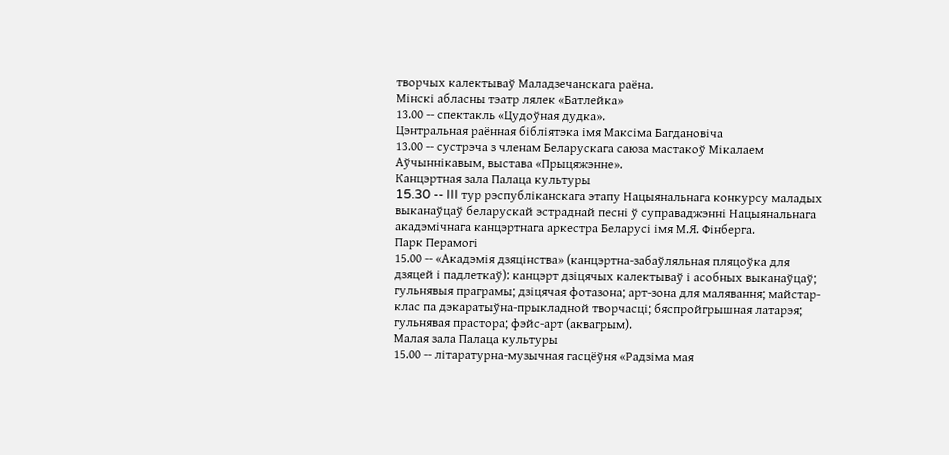творчых калектываў Маладзечанскага раёна.
Мінскі абласны тэатр лялек «Батлейка»
13.00 -- спектакль «Цудоўная дудка».
Цэнтральная раённая бібліятэка імя Максіма Багдановіча
13.00 -- сустрэча з членам Беларускага саюза мастакоў Мікалаем Аўчыннікавым, выстава «Прыцяжэнне».
Канцэртная зала Палаца культуры
15.30 -- III тур рэспубліканскага этапу Нацыянальнага конкурсу маладых выканаўцаў беларускай эстраднай песні ў суправаджэнні Нацыянальнага акадэмічнага канцэртнага аркестра Беларусі імя М.Я. Фінберга.
Парк Перамогі
15.00 -- «Акадэмія дзяцінства» (канцэртна-забаўляльная пляцоўка для дзяцей і падлеткаў): канцэрт дзіцячых калектываў і асобных выканаўцаў; гульнявыя праграмы; дзіцячая фотазона; арт-зона для малявання; майстар-клас па дэкаратыўна-прыкладной творчасці; бяспройгрышная латарэя; гульнявая прастора; фэйс-арт (аквагрым).
Малая зала Палаца культуры
15.00 -- літаратурна-музычная гасцёўня «Радзіма мая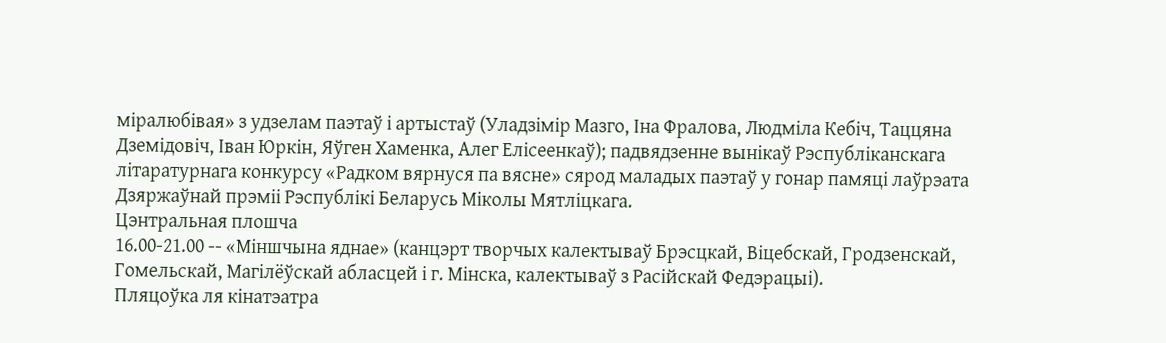міралюбівая» з удзелам паэтаў і артыстаў (Уладзімір Мазго, Іна Фралова, Людміла Кебіч, Таццяна Дземідовіч, Іван Юркін, Яўген Хаменка, Алег Елісеенкаў); падвядзенне вынікаў Рэспубліканскага літаратурнага конкурсу «Радком вярнуся па вясне» сярод маладых паэтаў у гонар памяці лаўрэата Дзяржаўнай прэміі Рэспублікі Беларусь Міколы Мятліцкага.
Цэнтральная плошча
16.00-21.00 -- «Міншчына яднае» (канцэрт творчых калектываў Брэсцкай, Віцебскай, Гродзенскай, Гомельскай, Магілёўскай абласцей і г. Мінска, калектываў з Расійскай Федэрацыі).
Пляцоўка ля кінатэатра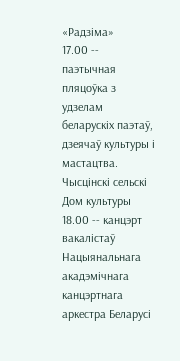«Радзіма»
17.00 -- паэтычная пляцоўка з удзелам беларускіх паэтаў, дзеячаў культуры і мастацтва.
Чысцінскі сельскі Дом культуры
18.00 -- канцэрт вакалістаў Нацыянальнага акадэмічнага канцэртнага аркестра Беларусі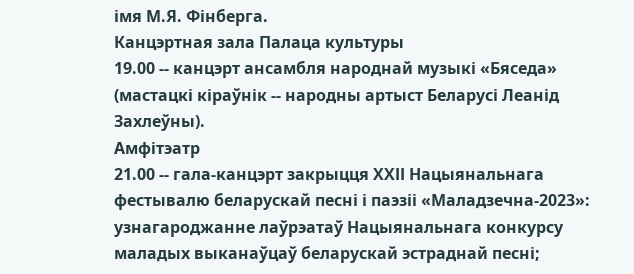імя М.Я. Фінберга.
Канцэртная зала Палаца культуры
19.00 -- канцэрт ансамбля народнай музыкі «Бяседа» (мастацкі кіраўнік -- народны артыст Беларусі Леанід Захлеўны).
Амфiтэатр
21.00 -- гала-канцэрт закрыцця ХХІІ Нацыянальнага фестывалю беларускай песні і паэзіі «Маладзечна-2023»: узнагароджанне лаўрэатаў Нацыянальнага конкурсу маладых выканаўцаў беларускай эстраднай песні;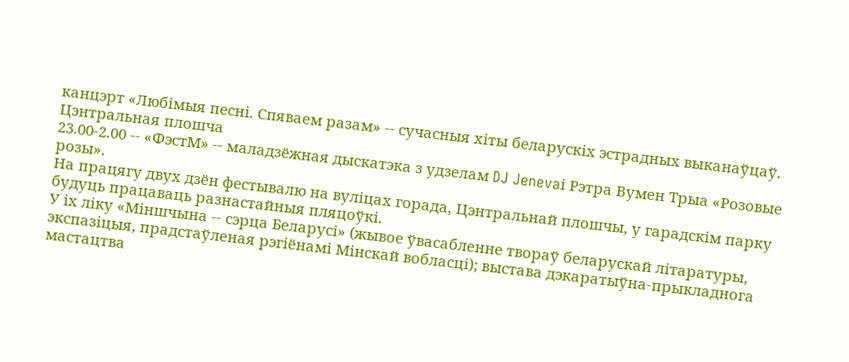канцэрт «Любімыя песні. Спяваем разам» -- сучасныя хіты беларускіх эстрадных выканаўцаў.
Цэнтральная плошча
23.00-2.00 -- «ФэстМ» -- маладзёжная дыскатэка з удзелам DJ Jenevaі Рэтра Вумен Трыа «Розовые розы».
На працягу двух дзён фестывалю на вуліцах горада, Цэнтральнай плошчы, у гарадскім парку будуць працаваць разнастайныя пляцоўкі.
У іх ліку «Міншчына -- cэрца Беларусі» (жывое ўвасабленне твораў беларускай літаратуры, экспазіцыя, прадстаўленая рэгіёнамі Мінскай вобласці); выстава дэкаратыўна-прыкладнога мастацтва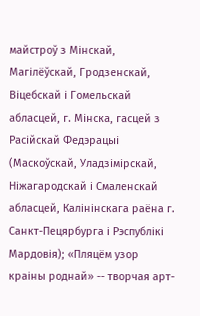майстроў з Мінскай, Магілёўскай, Гродзенскай, Віцебскай і Гомельскай абласцей, г. Мінска, гасцей з Расійскай Федэрацыі (Маскоўскай, Уладзімірскай, Ніжагародскай і Смаленскай абласцей, Калінінскага раёна г. Санкт-Пецярбурга і Рэспублікі Мардовія); «Пляцём узор краіны роднай» -- творчая арт-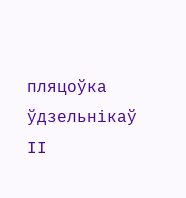пляцоўка ўдзельнікаў ІІ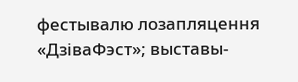фестывалю лозапляцення «ДзіваФэст»; выставы-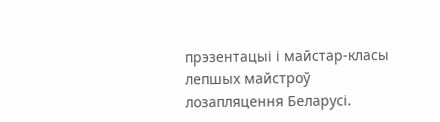прэзентацыі і майстар-класы лепшых майстроў лозапляцення Беларусі.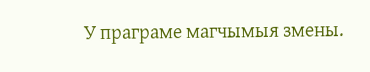У праграме магчымыя змены.